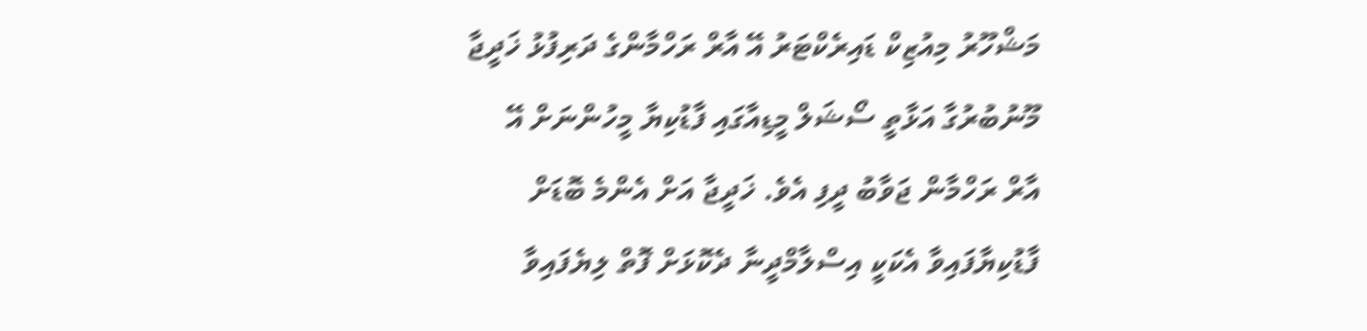މަޝްހޫރު މިއުޒިކް ޑައިރެކްޓަރު އޭ އާރް ރަހްމާންގެ ދަރިފުޅު ޚަދީޖާ މޫނުބުރުގާ އަޅާތީ ސޯޝަލް މީޑިއާގައި ފާޑުކިޔާ މީހުންނަށް އޭ އާރް ރަހްމާން ޖަވާބު ދީފި އެވެ. ޚަދީޖާ އަށް އެންމެ ބޮޑަށް ފާޑުކިޔާފައިވާ އެކަކީ އިސްލާމްދީނާ ދެކޮޅަށް ފޮތް ލިޔެފައިވާ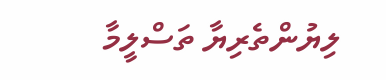ލިޔުންތެރިޔާ ތަސްލީމާ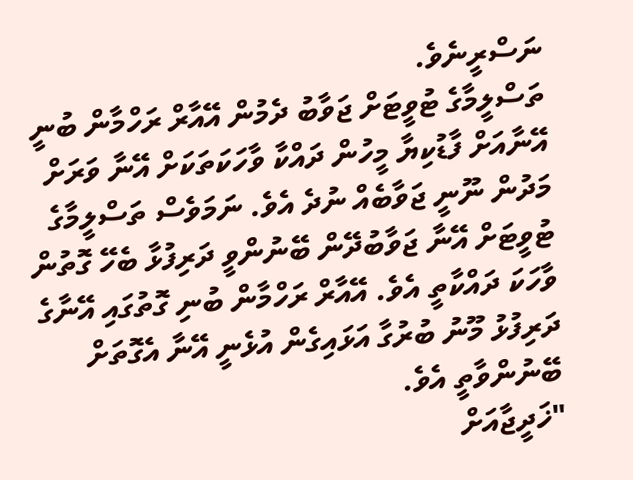ނަސްރީނެވެ.
ތަސްލީމާގެ ޓުވީޓަށް ޖަވާބު ދެމުން އޭއާރް ރަހްމާން ބުނީ އޭނާއަށް ފާޑުކިޔާ މީހުން ދައްކާ ވާހަކަތަކަށް އޭނާ ވަރަށް މަދުން ނޫނީ ޖަވާބެއް ނުދެ އެވެ. ނަމަވެސް ތަސްލީމާގެ ޓުވީޓަށް އޭނާ ޖަވާބުދޭން ބޭނުންވީ ދަރިފުޅާ ބެހޭ ގޮތުން ވާހަކަ ދައްކާތީ އެވެ. އޭއާރް ރަހްމާން ބުނި ގޮތުގައި އޭނާގެ ދަރިފުޅު މޫނު ބުރުގާ އަޅައިގެން އުޅެނީ އޭނާ އެގޮތަށް ބޭނުންވާތީ އެވެ.
"ޚަދީޖާއަށް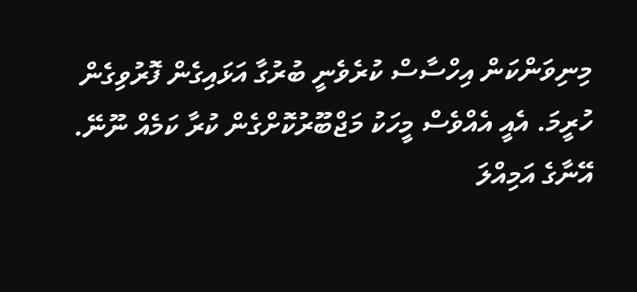މިނިވަންކަން އިހްސާސް ކުރެވެނީ ބުރުގާ އަޅައިގެން ފޮރުވިގެން ހުރީމަ. އެއީ އެއްވެސް މީހަކު މަޖްބޫރުކޮށްގެން ކުރާ ކަމެއް ނޫނޭ. އޭނާގެ އަމިއްލަ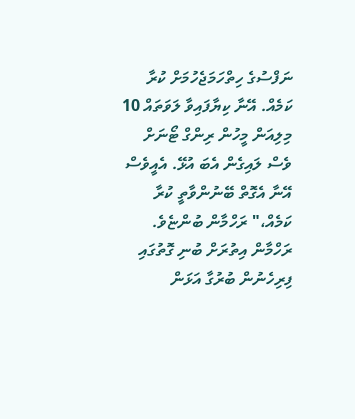ނަފްސުގެ ހިތްހަމަޖެހުމަށް ކުރާ ކަމެއް. އޭނާ ކިޔާފައިވާ ލަވަތައް 10 މިލިއަން މީހުން ރިންގް ޓޯނަށް ވެސް ލައިގެން އެބަ އުޅޭ. އެއީވެސް އޭނާ އެގޮތް ބޭނުންވާތީ ކުރާ ކަމެއް،" ރަހްމާން ބުންޏެވެ.
ރަހްމާން އިތުރަށް ބުނި ގޮތުގައި ފިރިހެނުން ބުރުގާ އަޅަން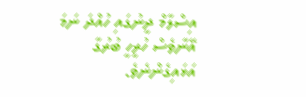އިސްލާމް ދީނުގައި ހުއްދަ ނަމަ އޭނާވެސް ހުރީހީ ބުރުގާ އަޅައިގެންނެވެ.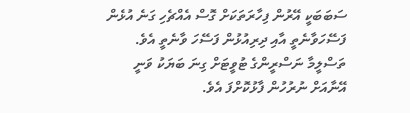ސަބަބަކީ އޭރުން ފިހާރަތަކަށް ގޮސް އެއްޗެހި ގަނެ އުޅެން ފަސޭހަވާނެތީ އާއި ދިރިއުޅުން ފަސޭހަ ވާނެތީ އެވެ.
ތަސްލީމާ ނަސްރީންގެ ޓުވީޓަށް ގިނަ ބަޔަކު ވަނީ އޭނާއަށް ނުރުހުން ފާޅުކޮށްފަ އެވެ.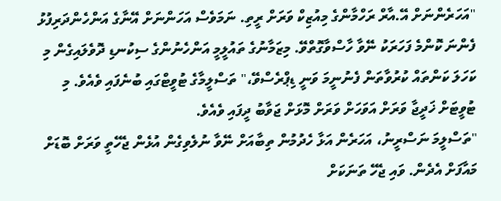"އަހަރެންނަށް އޭ.އާރް ރަހްމާންގެ މިއުޒިކް ވަރަށް ރީތި. ނަމަވެސް އަހަންނަށް އޭނާގެ އަންހެންދަރިފުޅު ފެންނަ ކޮންމެ ފަހަރަކު ނޭވާ ހާސްވާގޮތްވޭ. މިޒަމާނުގެ ތައުލީމީ އަންހެނުންގެ ސިކުނޑި ދޮވެލައިގެން މި ކަހަލަ ކަންތައް ކުރުވާތަން ފެނުނީމަ ވަނީ ޑިޕްރެސްވޭ،" ތަސްލީމާގެ ޓުވީޓްގައި ބުނެފައި ވެއެވެ. މި ޓުވީޓަށް ޚަދީޖާ ވަރަށް އަވަހަށް ވަރަށް މޮޅަށް ޖަވާބު ދީފައި ވެއެވެ.
"ތަސްލީމަ ނަސްރީނު، އަހަރެން އަޅާ ހެދުމުން ތިބާއަށް ނޭވާ ނުލެވިގެން އުޅެން ޖެހޭތީ ވަރަށް ބޮޑަށް މައާފަށް އެދެން. ވައި ޖެހޭ ތަނަކަށް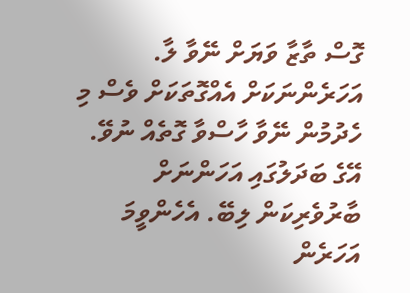ގޮސް ތާޒާ ވަޔަށް ނޭވާ ލާ. އަހަރެންނަކަށް އެއްގޮތަކަށް ވެސް މި ހެދުމުން ނޭވާ ހާސްވާ ގޮތެއް ނުވޭ. އޭގެ ބަދަލުގައި އަހަންނަށް ބާރުވެރިކަން ލިބޭ. އެހެންވީމަ އަހަރެން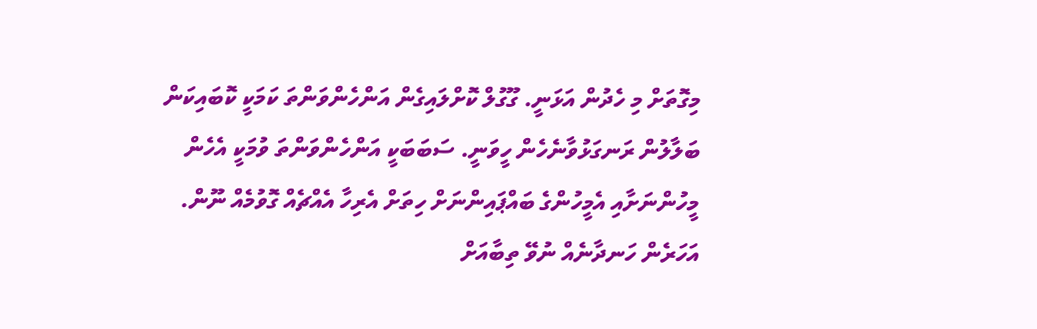މިގޮތަށް މި ހެދުން އަޅަނީ. ގޫގުލް ކޮށްލައިގެން އަންހެންވަންތަ ކަމަކީ ކޮބައިކަން ބަލާލުން ރަނގަޅުވާނެހެން ހީވަނީ. ސަބަބަކީ އަންހެންވަންތަ ވުމަކީ އެހެން މީހުންނަށާއި އެމީހުންގެ ބައްޕައިންނަށް ހިތަށް އެރިހާ އެއްޗެއް ގޮވުމެއް ނޫން. އަހަރެން ހަނދާނެއް ނުވޭ ތިބާއަށް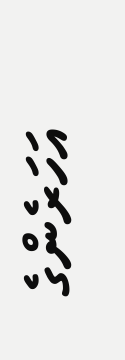އަހަރެންގެ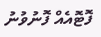ފޮޓޮއެއް ފޮނުވުނު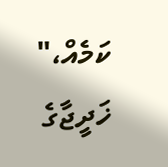ކަމެއް،" ޚަދީޖާގެ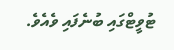ޓުވީޓްގައި ބުނެފައި ވެއެވެ.